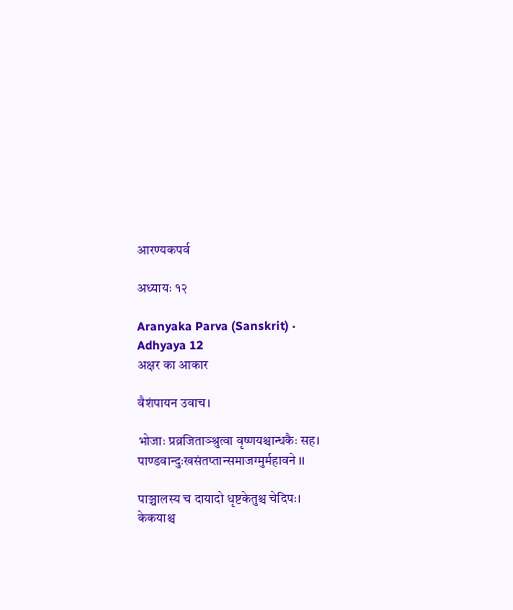आरण्यकपर्व

अध्यायः १२

Aranyaka Parva (Sanskrit) · Adhyaya 12
अक्षर का आकार

वैशंपायन उवाच।

भोजाः प्रव्रजिताञ्श्रुत्वा वृष्णयश्चान्धकैः सह।
पाण्डवान्दुःखसंतप्तान्समाजग्मुर्महावने ।।

पाञ्चालस्य च दायादो धृष्टकेतुश्च चेदिपः।
केकयाश्च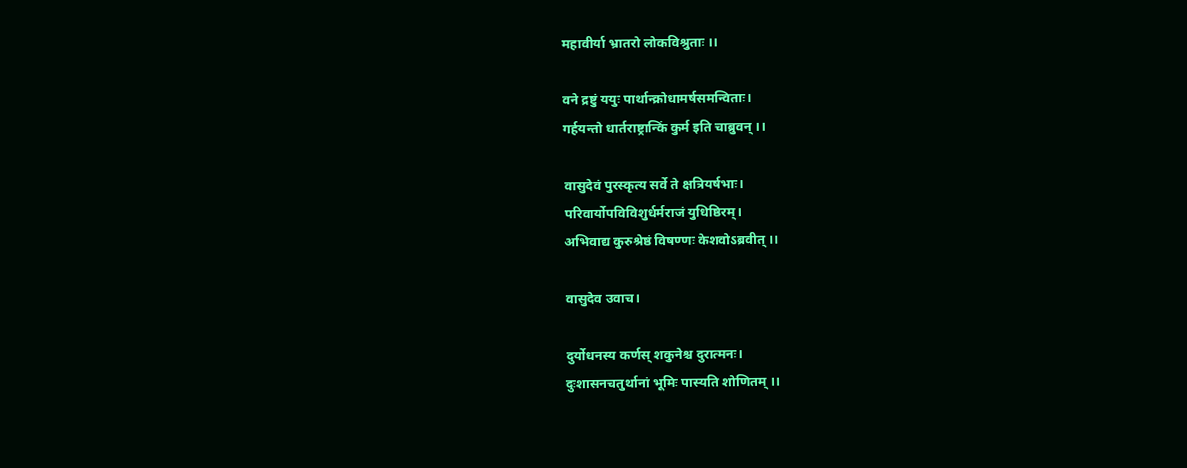महावीर्या भ्रातरो लोकविश्रुताः ।।

वने द्रष्टुं ययुः पार्थान्क्रोधामर्षसमन्विताः।
गर्हयन्तो धार्तराष्ट्रान्किं कुर्म इति चाब्रुवन् ।।

वासुदेवं पुरस्कृत्य सर्वे ते क्षत्रियर्षभाः।
परिवार्योपविविशुर्धर्मराजं युधिष्ठिरम्।
अभिवाद्य कुरुश्रेष्ठं विषण्णः केशवोऽब्रवीत् ।।

वासुदेव उवाच।

दुर्योधनस्य कर्णस् शकुनेश्च दुरात्मनः।
दुःशासनचतुर्थानां भूमिः पास्यति शोणितम् ।।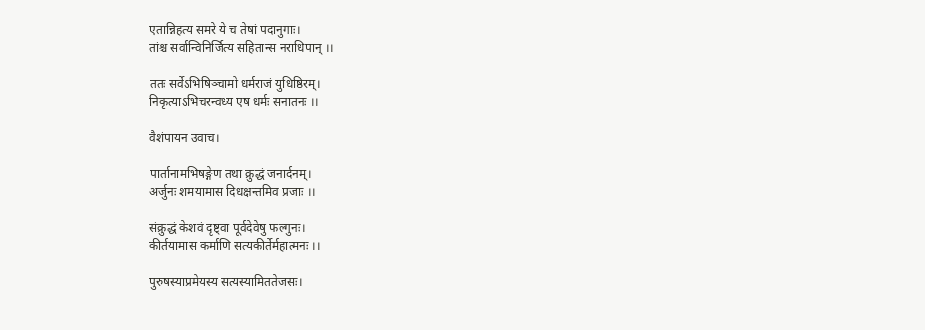एतान्निहत्य समरे ये च तेषां पदानुगाः।
तांश्च सर्वान्विनिर्जित्य सहितान्स नराधिपान् ।।

ततः सर्वेऽभिषिञ्चामो धर्मराजं युधिष्ठिरम्।
निकृत्याऽभिचरन्वध्य एष धर्मः सनातनः ।।

वैशंपायन उवाच।

पार्तानामभिषङ्गेण तथा क्रुद्धं जनार्दनम्।
अर्जुनः शमयामास दिधक्षन्तमिव प्रजाः ।।

संक्रुद्धं केशवं दृष्ट्वा पूर्वदेवेषु फल्गुनः।
कीर्तयामास कर्माणि सत्यकीर्तेर्महात्मनः ।।

पुरुषस्याप्रमेयस्य सत्यस्यामिततेजसः।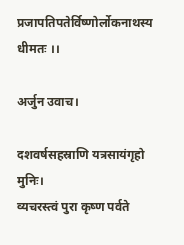प्रजापतिपतेर्विष्णोर्लोकनाथस्य धीमतः ।।

अर्जुन उवाच।

दशवर्षसहस्राणि यत्रसायंगृहो मुनिः।
व्यचरस्त्वं पुरा कृष्ण पर्वते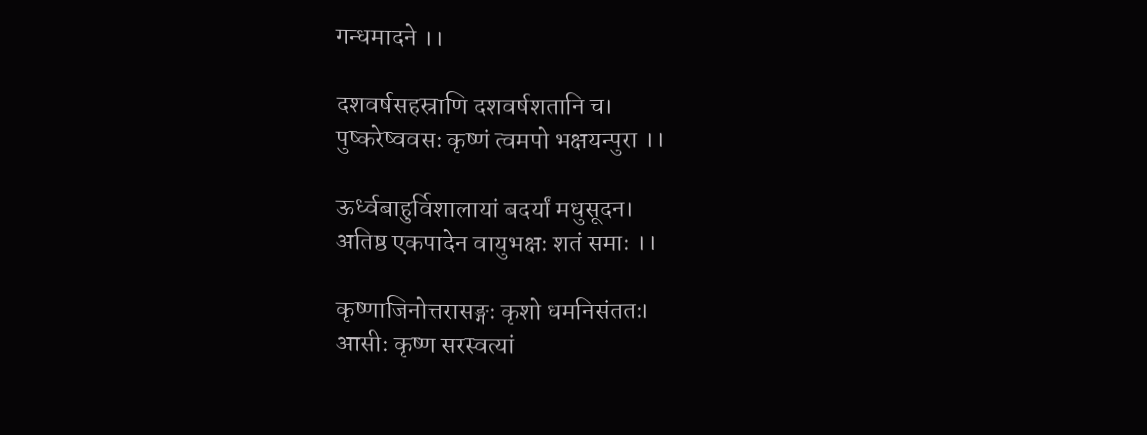गन्धमादने ।।

दशवर्षसहस्राणि दशवर्षशतानि च।
पुष्करेष्ववसः कृष्णं त्वमपो भक्षयन्पुरा ।।

ऊर्ध्वबाहुर्विशालायां बदर्यां मधुसूदन।
अतिष्ठ एकपादेन वायुभक्षः शतं समाः ।।

कृष्णाजिनोत्तरासङ्गः कृशो धमनिसंततः।
आसीः कृष्ण सरस्वत्यां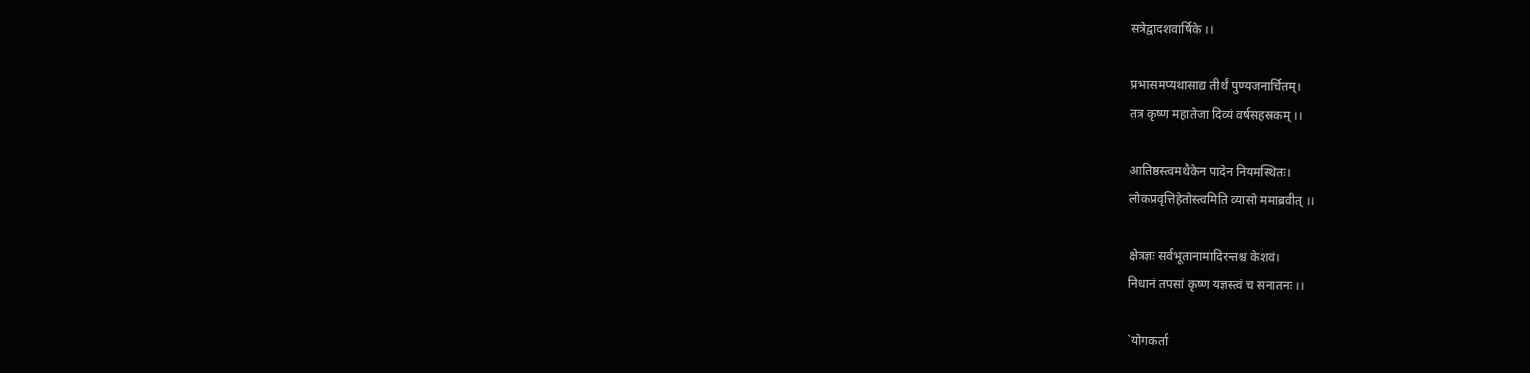सत्रेद्वादशवार्षिके ।।

प्रभासमप्यथासाद्य तीर्थं पुण्यजनार्चितम्।
तत्र कृष्ण महातेजा दिव्यं वर्षसहस्रकम् ।।

आतिष्ठस्त्वमथैकेन पादेन नियमस्थितः।
लोकप्रवृत्तिहेतोस्त्वमिति व्यासो ममाब्रवीत् ।।

क्षेत्रज्ञः सर्वभूतानामादिरन्तश्च केशवं।
निधानं तपसां कृष्ण यज्ञस्त्वं च सनातनः ।।

`योगकर्ता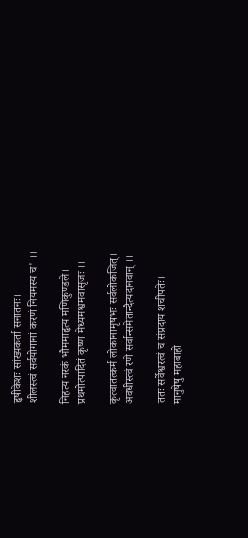हृषीकेशः सांख्यकर्ता सनातनः।
शीलस्त्वं सर्वयोगानां करणं नियमस्य च' ।।

निहत्य नरकं भौममाहृत्य मणिकुण्डले।
प्रथमोत्पादितं कृष्ण मेध्यमश्वमवासृजः ।।

कृत्वातत्कर्म लोकानामृषभः सर्वलोकजित्।
अवधीस्त्वं रणे सर्वान्समेतान्दैत्यदानवान् ।।

ततः सर्वेश्वरत्वं च संप्रदाय शचीपतेः।
मानुषेषु महाबाहो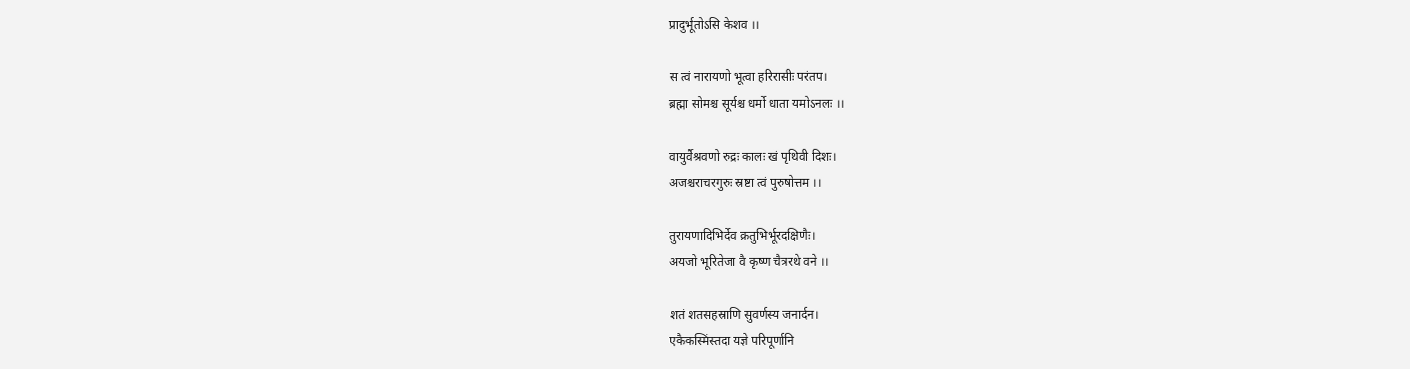प्रादुर्भूतोऽसि केशव ।।

स त्वं नारायणो भूत्वा हरिरासीः परंतप।
ब्रह्मा सोमश्च सूर्यश्च धर्मो धाता यमोऽनलः ।।

वायुर्वैश्रवणो रुद्रः कालः खं पृथिवी दिशः।
अजश्चराचरगुरुः स्रष्टा त्वं पुरुषोत्तम ।।

तुरायणादिभिर्देव क्रतुभिर्भूरदक्षिणैः।
अयजो भूरितेजा वै कृष्ण चैत्ररथे वने ।।

शतं शतसहस्राणि सुवर्णस्य जनार्दन।
एकैकस्मिंस्तदा यज्ञे परिपूर्णानि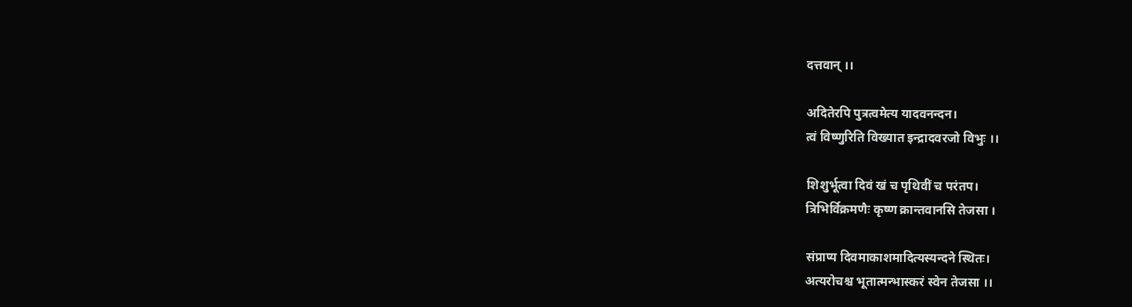दत्तवान् ।।

अदितेरपि पुत्रत्वमेत्य यादवनन्दन।
त्वं विष्णुरिति विख्यात इन्द्रादवरजो विभुः ।।

शिशुर्भूत्वा दिवं खं च पृथिवीं च परंतप।
त्रिभिर्विक्रमणैः कृष्ण क्रान्तवानसि तेजसा ।

संप्राप्य दिवमाकाशमादित्यस्यन्दने स्थितः।
अत्यरोचश्च भूतात्मन्भास्करं स्वेन तेजसा ।।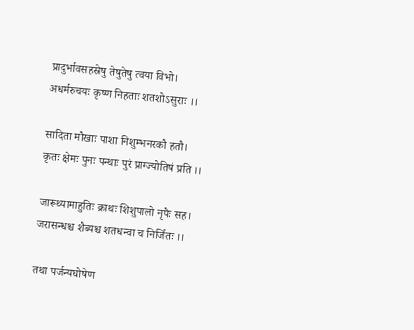प्रादुर्भावसहस्रेषु तेषुतेषु त्वया विभो।
अधर्मरुचयः कृष्ण निहताः शतशोऽसुराः ।।

सादिता मौखाः पाशा निशुम्भनरकौ हतौ।
कृतः क्षेमः पुनः पन्थाः पुरं प्राग्ज्योतिषं प्रति ।।

जारूथ्यामाहुतिः क्राथः शिशुपालो नृपैः सह।
जरासन्धश्च शैब्यश्च शतधन्वा च निर्जितः ।।

तथा पर्जन्यघोषेण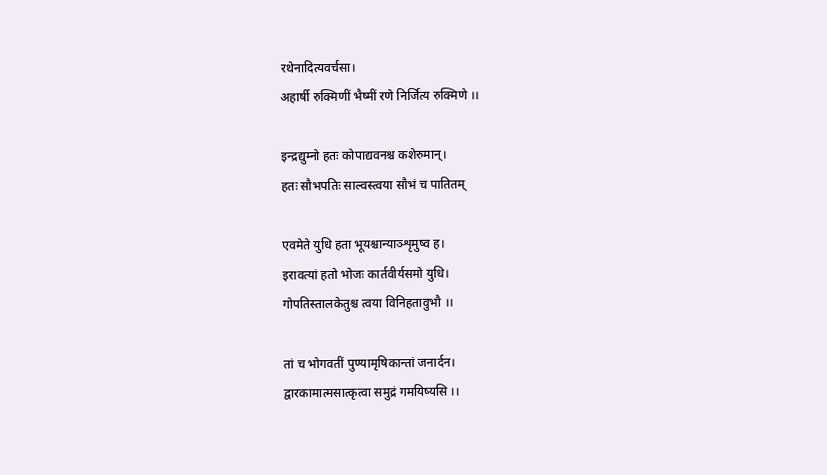रथेनादित्यवर्चसा।
अहार्षी रुक्मिणीं भैष्मीं रणे निर्जित्य रुक्मिणे ।।

इन्द्रद्युम्नो हतः कोपाद्यवनश्च कशेरुमान्।
हतः सौभपतिः साल्वस्त्वया सौभं च पातितम्

एवमेते युधि हता भूयश्चान्याञ्शृमुष्व ह।
इरावत्यां हतो भोजः कार्तवीर्यसमो युधि।
गोपतिस्तालकेतुश्च त्वया विनिहतावुभौ ।।

तां च भोगवतीं पुण्यामृषिकान्तां जनार्दन।
द्वारकामात्मसात्कृत्वा समुद्रं गमयिष्यसि ।।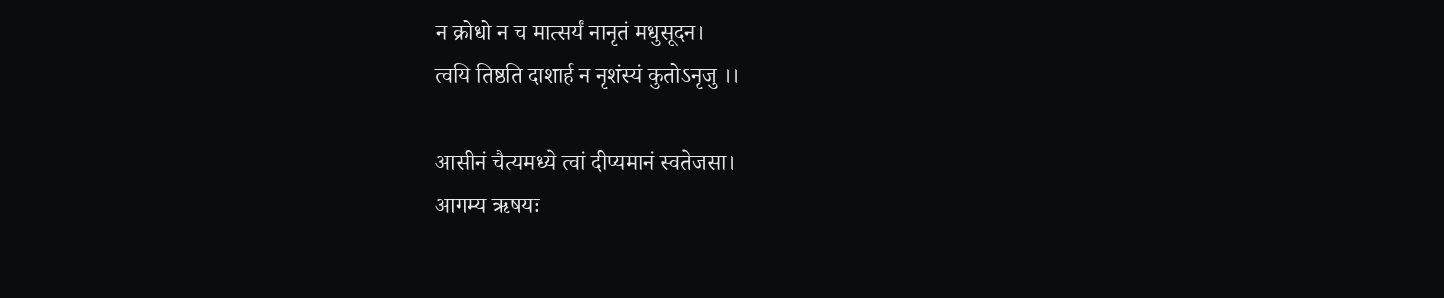न क्रोधो न च मात्सर्यं नानृतं मधुसूदन।
त्वयि तिष्ठति दाशार्ह न नृशंस्यं कुतोऽनृजु ।।

आसीनं चैत्यमध्ये त्वां दीप्यमानं स्वतेजसा।
आगम्य ऋषयः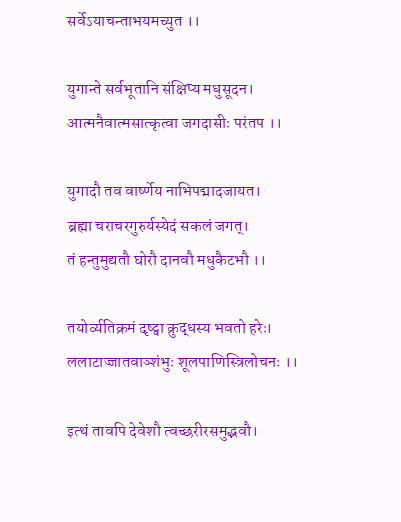सर्वेऽयाचन्ताभयमच्युत ।।

युगान्ते सर्वभूतानि संक्षिप्य मधुसूदन।
आत्मनैवात्मसात्कृत्वा जगदासीः परंतप ।।

युगादौ तव वार्ष्णेय नाभिपद्मादजायत।
ब्रह्मा चराचरगुरुर्यस्येदं सकलं जगत्।
तं हन्तुमुद्यतौ घोरौ दानवौ मधुकैटभौ ।।

तयोर्व्यतिक्रमं दृष्ट्वा क्रुद्धस्य भवतो हरेः।
ललाटाज्जातवाञ्शंभुः शूलपाणिस्त्रिलोचनः ।।

इत्थं तावपि देवेशौ त्वच्छरीरसमुद्भवौ।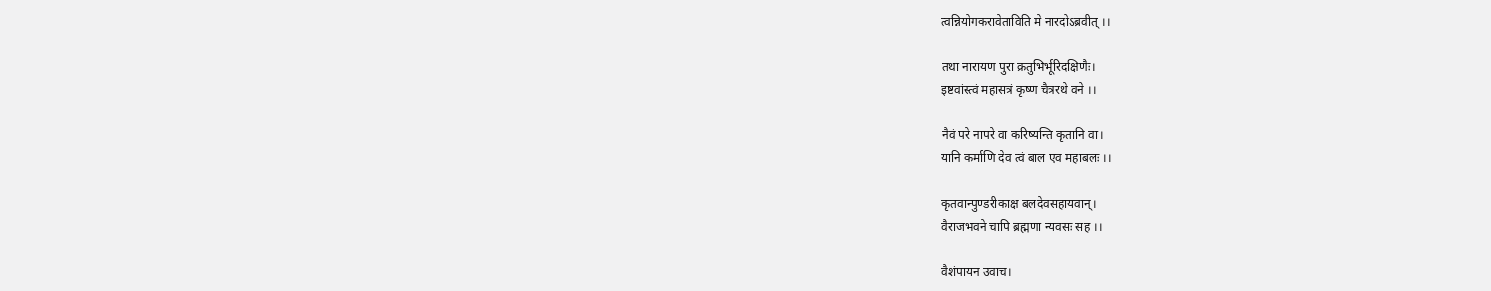त्वन्नियोगकरावेताविति मे नारदोऽब्रवीत् ।।

तथा नारायण पुरा क्रतुभिर्भूरिदक्षिणैः।
इष्टवांस्त्वं महासत्रं कृष्ण चैत्ररथे वने ।।

नैवं परे नापरे वा करिष्यन्ति कृतानि वा।
यानि कर्माणि देव त्वं बाल एव महाबलः ।।

कृतवान्पुण्डरीकाक्ष बलदेवसहायवान्।
वैराजभवने चापि ब्रह्मणा न्यवसः सह ।।

वैशंपायन उवाच।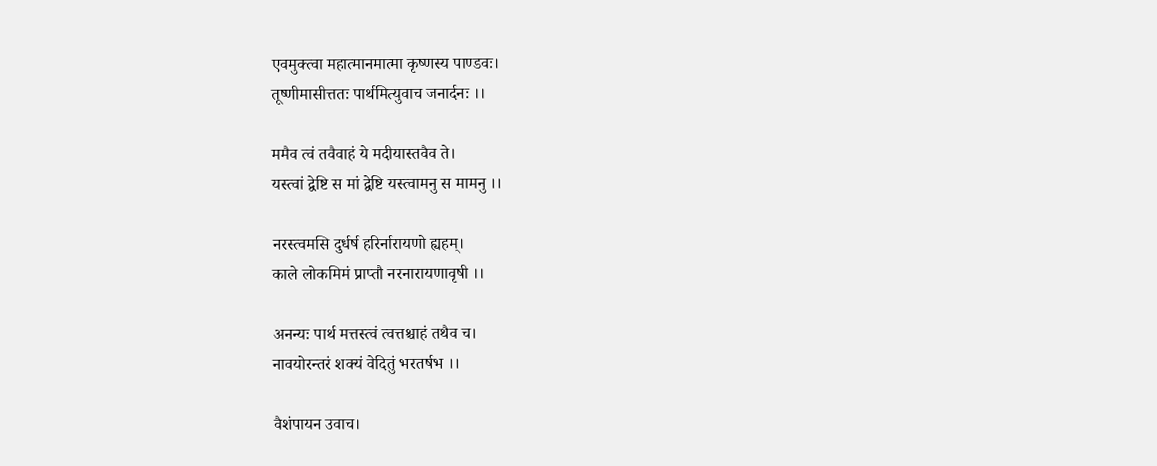एवमुक्त्वा महात्मानमात्मा कृष्णस्य पाण्डवः।
तूष्णीमासीत्ततः पार्थमित्युवाच जनार्दनः ।।

ममैव त्वं तवैवाहं ये मदीयास्तवैव ते।
यस्त्वां द्वेष्टि स मां द्वेष्टि यस्त्वामनु स मामनु ।।

नरस्त्वमसि दुर्धर्ष हरिर्नारायणो ह्यहम्।
काले लोकमिमं प्राप्तौ नरनारायणावृषी ।।

अनन्यः पार्थ मत्तस्त्वं त्वत्तश्चाहं तथैव च।
नावयोरन्तरं शक्यं वेदितुं भरतर्षभ ।।

वैशंपायन उवाच।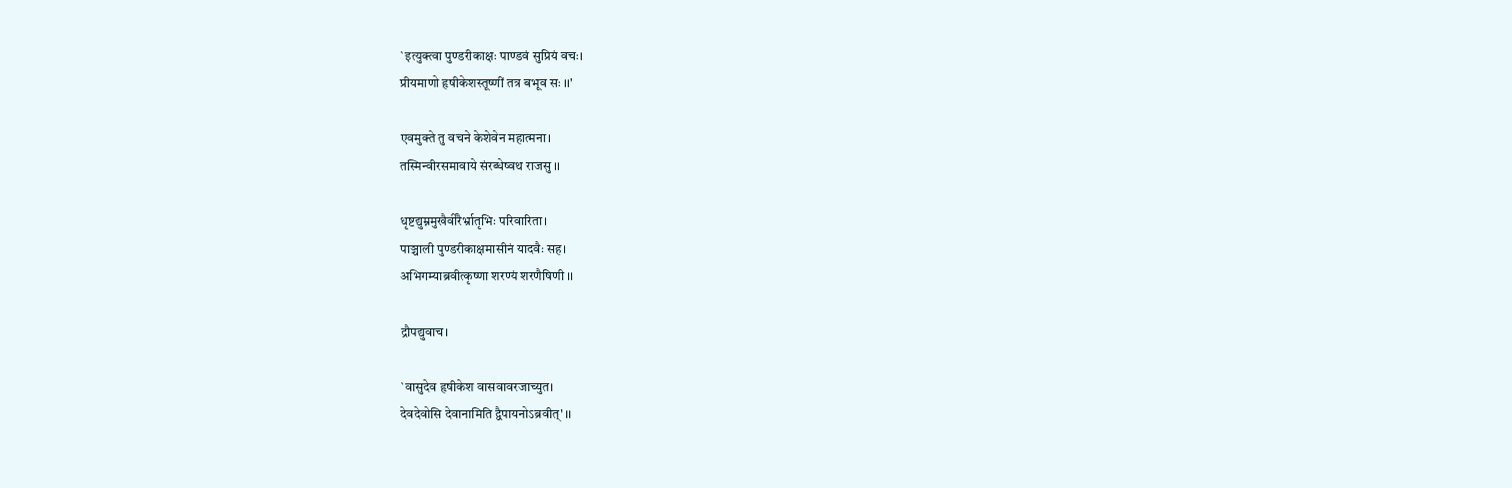`इत्युक्त्वा पुण्डरीकाक्षः पाण्डवं सुप्रियं वचः।
प्रीयमाणो हृषीकेशस्तूष्णीं तत्र बभूव सः ।।'

एवमुक्ते तु वचने केशेवेन महात्मना।
तस्मिन्वीरसमावाये संरब्धेष्वथ राजसु ।।

धृष्टद्युम्नमुखैर्वीरैर्भ्रातृभिः परिवारिता।
पाञ्चाली पुण्डरीकाक्षमासीनं यादवैः सह।
अभिगम्याब्रवीत्कृष्णा शरण्यं शरणैषिणी ।।

द्रौपद्युवाच।

`वासुदेव हृषीकेश वासवावरजाच्युत।
देवदेवोसि देवानामिति द्वैपायनोऽब्रवीत्' ।।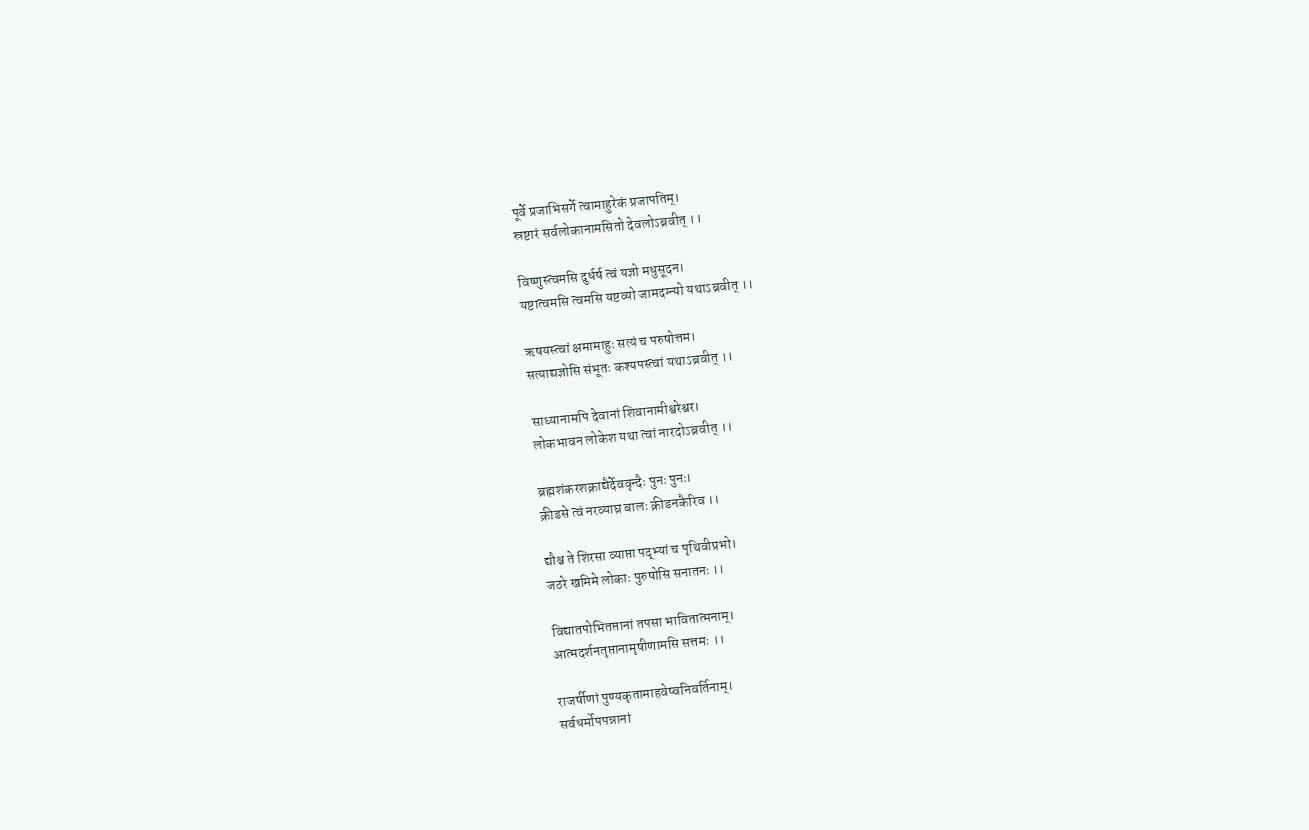पूर्वे प्रजाभिसर्गे त्वामाहुरेकं प्रजापतिम्।
स्रष्टारं सर्वलोकानामसितो देवलोऽब्रवीत् ।।

विष्णुस्त्वमसि दुर्धर्ष त्वं यज्ञो मधुसूदन।
यष्टात्वमसि त्वमसि यष्टव्यो जामदग्न्यो यथाऽब्रवीत् ।।

ऋषयस्त्वां क्षमामाहुः सत्यं च परुषोत्तम।
सत्याद्यज्ञोसि संभूतः कश्यपस्त्वां यथाऽब्रवीत् ।।

साध्यानामपि देवानां शिवानामीश्वरेश्वर।
लोकभावन लोकेश यथा त्वां नारदोऽब्रवीत् ।।

ब्रह्मशंकरशक्राद्यैर्देववृन्दैः पुनः पुनः।
क्रीडसे त्वं नरव्याघ्र बालः क्रीडनकैरिव ।।

द्यौश्च ते शिरसा व्याप्ता पद्भ्यां च पृथिवीप्रभो।
जठरे खमिमे लोकाः पुरुषोसि सनातनः ।।

विद्यातपोभितप्तानां तपसा भावितात्मनाम्।
आत्मदर्शनतृप्तानामृषीणामसि सत्तमः ।।

राजर्षीणां पुण्यकृतामाहवेष्वनिवर्तिनाम्।
सर्वधर्मोपपन्नानां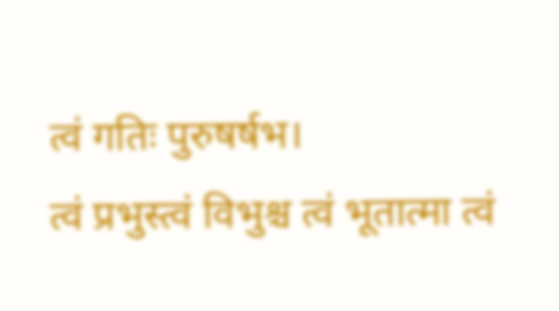त्वं गतिः पुरुषर्षभ।
त्वं प्रभुस्त्वं विभुश्च त्वं भूतात्मा त्वं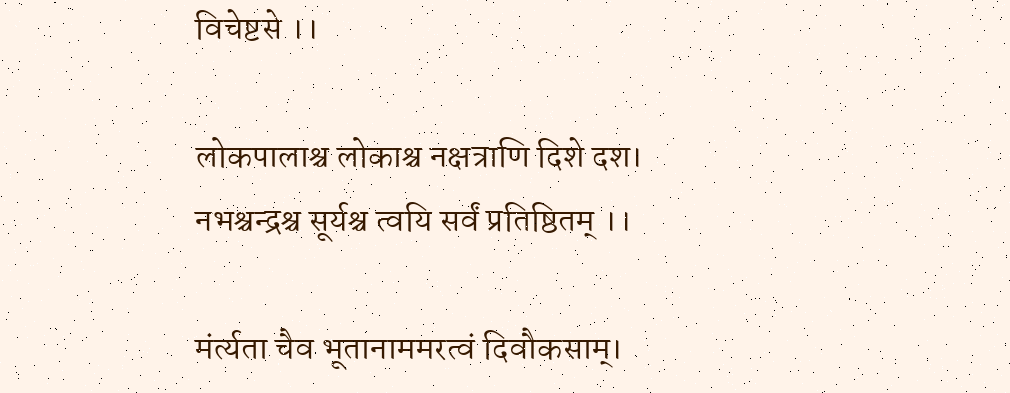विचेष्टसे ।।

लोकपालाश्च लोकाश्च नक्षत्राणि दिशे दश।
नभश्चन्द्रश्च सूर्यश्च त्वयि सर्वं प्रतिष्ठितम् ।।

मंर्त्यता चैव भूतानाममरत्वं दिवौकसाम्।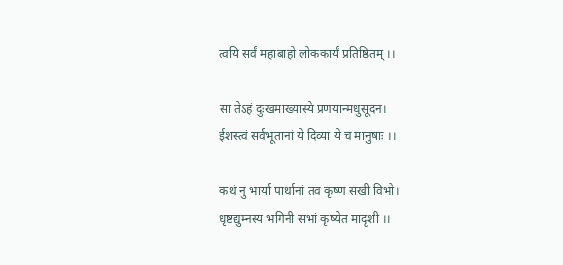त्वयि सर्वं महाबाहो लोककार्यं प्रतिष्ठितम् ।।

सा तेऽहं दुःखमाख्यास्ये प्रणयान्मधुसूदन।
ईशस्त्वं सर्वभूतानां ये दिव्या ये च मानुषाः ।।

कथं नु भार्या पार्थानां तव कृष्ण सखी विभो।
धृष्टद्युम्नस्य भगिनी सभां कृष्येत मादृशी ।।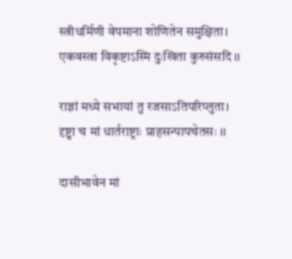स्त्रीधर्मिणी वेपमाना शोणितेन समुक्षिता।
एकवस्त्रा विकृष्टाऽस्मि दुःखिता कुरुसंसदि ।।

राज्ञां मध्ये सभायां तु रजसाऽतिपरिप्लुता।
दृष्ट्वा च मां धार्तराष्ट्राः प्राहसन्पापचेतसः ।।

दासीभावेन मां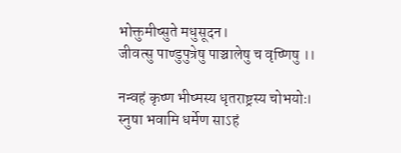भोक्तुमीष्सुते मधुसूदन।
जीवत्सु पाण्डुपुत्रेषु पाञ्चालेषु च वृष्णिषु ।।

नन्वहं कृष्ण भीष्मस्य धृतराष्ट्रस्य चोभयोः।
स्नुषा भवामि धर्मेण साऽहं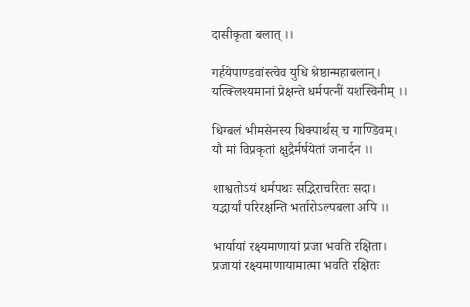दासीकृता बलात् ।।

गर्हयेपाण्डवांस्त्वेव युधि श्रेष्ठान्महाबलान्।
यत्क्लिश्यमानां प्रेक्षन्ते धर्मपत्नीं यशस्विनीम् ।।

धिग्बलं भीमसेनस्य धिक्पार्थस् च गाण्डिवम्।
यौ मां विप्रकृतां क्षुद्रैर्मर्षयेतां जनार्दन ।।

शाश्वतोऽयं धर्मपथः सद्भिराचरितः सदा।
यद्भार्यां परिरक्षन्ति भर्तारोऽल्पबला अपि ।।

भार्यायां रक्ष्यमाणायां प्रजा भवति रक्षिता।
प्रजायां रक्ष्यमाणायामात्मा भवति रक्षितः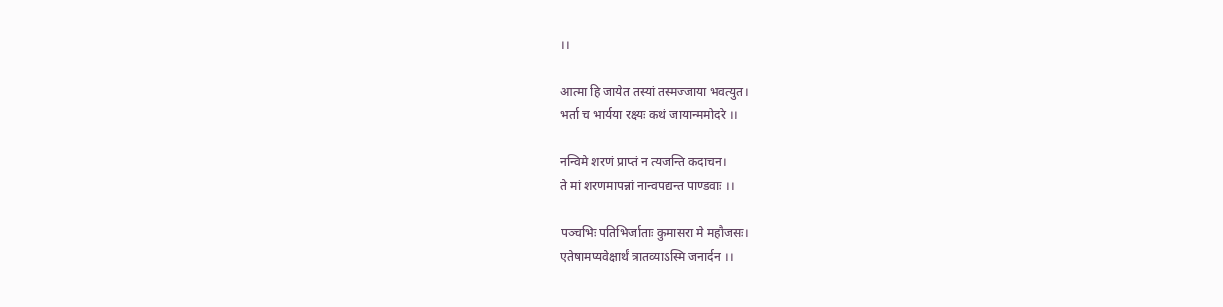।।

आत्मा हि जायेत तस्यां तस्मज्जाया भवत्युत।
भर्ता च भार्यया रक्ष्यः कथं जायान्ममोदरे ।।

नन्विमे शरणं प्राप्तं न त्यजन्ति कदाचन।
ते मां शरणमापन्नां नान्वपद्यन्त पाण्डवाः ।।

पञ्चभिः पतिभिर्जाताः कुमासरा मे महौजसः।
एतेषामप्यवेक्षार्थं त्रातव्याऽस्मि जनार्दन ।।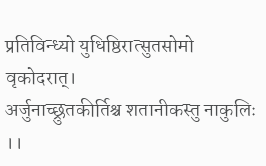प्रतिविन्ध्यो युधिष्ठिरात्सुतसोमो वृकोदरात्।
अर्जुनाच्छ्रुतकीर्तिश्च शतानीकस्तु नाकुलिः ।।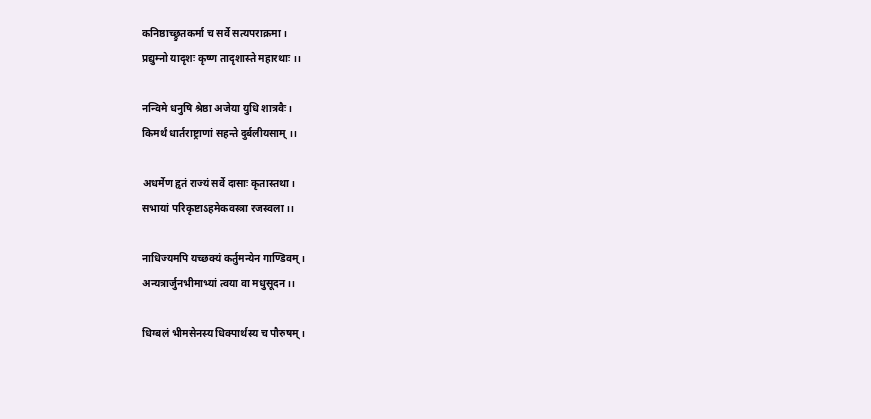कनिष्ठाच्छ्रुतकर्मा च सर्वे सत्यपराक्रमा।
प्रद्युम्नो यादृशः कृष्ण तादृशास्ते महारथाः ।।

नन्विमे धनुषि श्रेष्ठा अजेया युधि शात्रवैः।
किमर्थं धार्तराष्ट्राणां सहन्ते दुर्बलीयसाम् ।।

अधर्मेण हृतं राज्यं सर्वे दासाः कृतास्तथा।
सभायां परिकृष्टाऽहमेकवस्त्रा रजस्वला ।।

नाधिज्यमपि यच्छक्यं कर्तुमन्येन गाण्डिवम्।
अन्यत्रार्जुनभीमाभ्यां त्वया वा मधुसूदन ।।

धिग्बलं भीमसेनस्य धिक्पार्थस्य च पौरुषम्।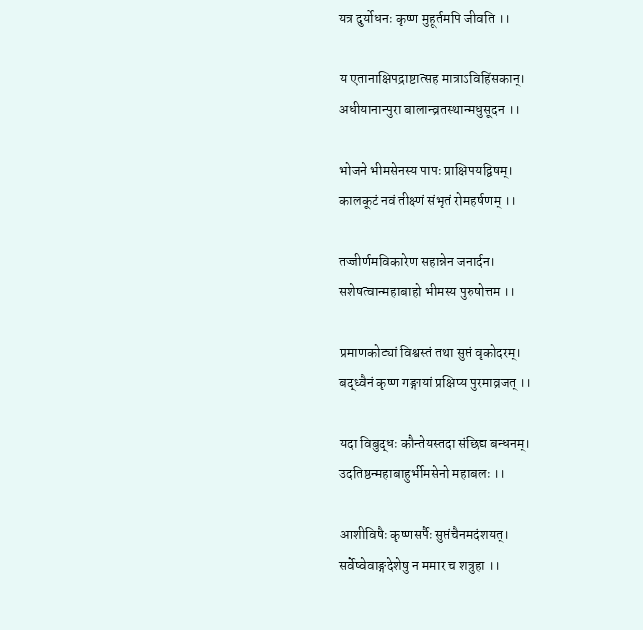यत्र दुर्योधनः कृष्ण मुहूर्तमपि जीवति ।।

य एतानाक्षिपद्राष्टात्सह मात्राऽविहिंसकान्।
अधीयानान्पुरा बालान्व्रतस्थान्मधुसूदन ।।

भोजने भीमसेनस्य पापः प्राक्षिपयद्विषम्।
कालकूटं नवं तीक्ष्णं संभृतं रोमहर्षणम् ।।

तज्जीर्णमविकारेण सहान्नेन जनार्दन।
सशेषत्वान्महाबाहो भीमस्य पुरुषोत्तम ।।

प्रमाणकोट्यां विश्वस्तं तथा सुप्तं वृकोदरम्।
बद्ध्वैनं कृष्ण गङ्गायां प्रक्षिप्य पुरमाव्रजत् ।।

यदा विबुद्धः कौन्तेयस्तदा संछिद्य बन्धनम्।
उदतिष्ठन्महाबाहुर्भीमसेनो महाबलः ।।

आशीविषैः कृष्णसर्पैः सुप्तंचैनमदंशयत्।
सर्वेष्वेवाङ्गदेशेषु न ममार च शत्रुहा ।।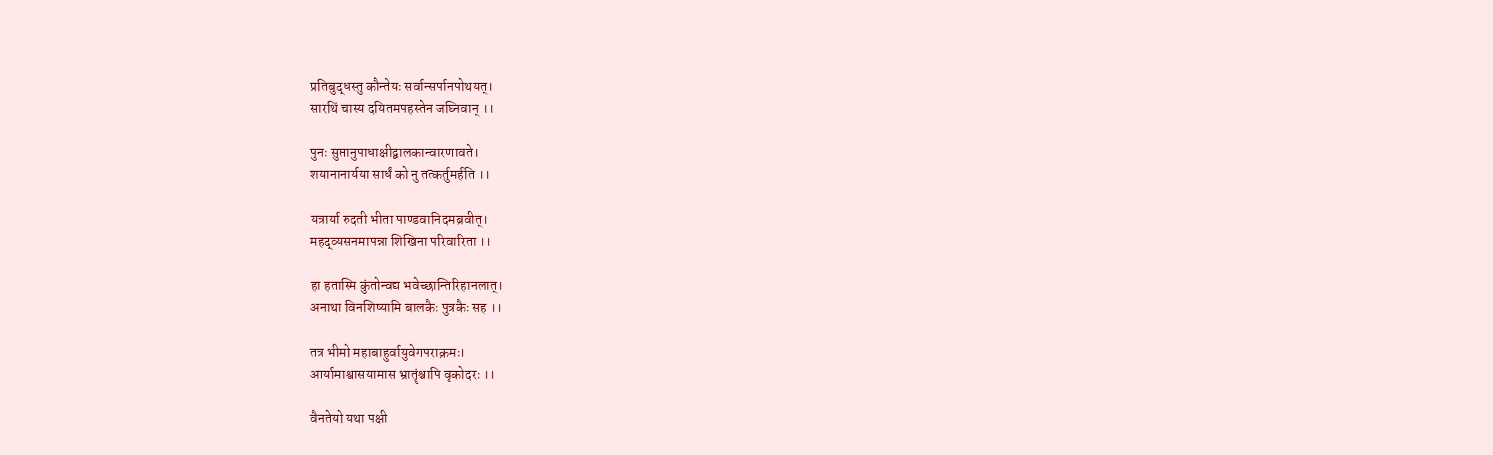प्रतिबुद्धस्तु कौन्तेयः सर्वान्सर्पानपोथयत्।
सारथिं चास्य दयितमपहस्तेन जघ्निवान् ।।

पुनः सुप्तानुपाधाक्षीद्बालकान्वारणावते।
शयानानार्यया सार्धं को नु तत्कर्तुमर्हति ।।

यत्रार्या रुदती भीता पाण्डवानिदमब्रवीत्।
महद्व्यसनमापन्ना शिखिना परिवारिता ।।

हा हतास्मि कुंतोन्वद्य भवेच्छान्तिरिहानलात्।
अनाथा विनशिष्यामि बालकैः पुत्रकैः सह ।।

तत्र भीमो महाबाहुर्वायुवेगपराक्रमः।
आर्यामाश्वासयामास भ्रातॄंश्चापि वृकोदरः ।।

वैनतेयो यथा पक्षी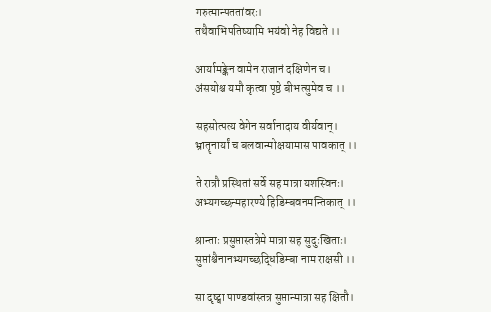गरुत्मान्पततांवरः।
तथैवाभिपतिष्यामि भयंवो नेह विद्यते ।।

आर्यामङ्केन वामेन राजानं दक्षिणेन च।
अंसयोश्च यमौ कृत्वा पृष्ठे बीभत्सुमेव च ।।

सहसोत्पत्य वेगेन सर्वानादाय वीर्यवान्।
भ्रातॄनार्यां च बलवान्मोक्षयामास पावकात् ।।

ते रात्रौ प्रस्थितां सर्वे सह मात्रा यशस्विनः।
अभ्यगच्छन्महारण्ये हिडिम्बवनमन्तिकात् ।।

श्रान्ताः प्रसुप्तास्तत्रेमे मात्रा सह सुदुःखिताः।
सुप्तांश्चैनानभ्यगच्छद्धिडिम्बा नाम राक्षसी ।।

सा दृष्ट्वा पाण्डवांस्तत्र सुप्तान्मात्रा सह क्षितौ।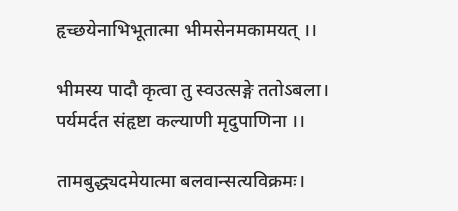हृच्छयेनाभिभूतात्मा भीमसेनमकामयत् ।।

भीमस्य पादौ कृत्वा तु स्वउत्सङ्गे ततोऽबला।
पर्यमर्दत संहृष्टा कल्याणी मृदुपाणिना ।।

तामबुद्ध्यदमेयात्मा बलवान्सत्यविक्रमः।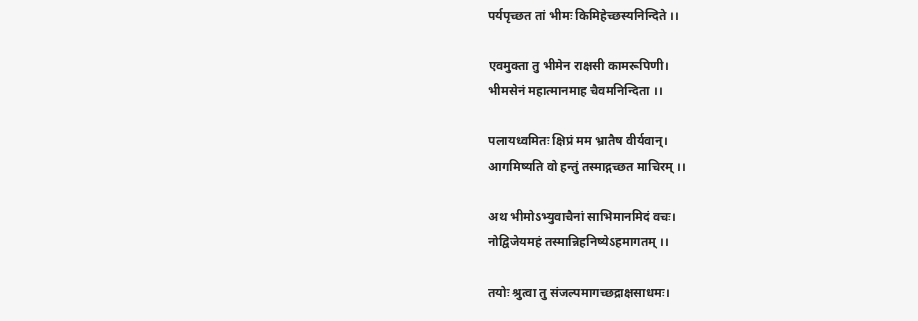पर्यपृच्छत तां भीमः किमिहेच्छस्यनिन्दिते ।।

एवमुक्ता तु भीमेन राक्षसी कामरूपिणी।
भीमसेनं महात्मानमाह चैवमनिन्दिता ।।

पलायध्वमितः क्षिप्रं मम भ्रातैष वीर्यवान्।
आगमिष्यति वो हन्तुं तस्माद्गच्छत माचिरम् ।।

अथ भीमोऽभ्युवाचैनां साभिमानमिदं वचः।
नोद्विजेयमहं तस्मान्निहनिष्येऽहमागतम् ।।

तयोः श्रुत्वा तु संजल्पमागच्छद्राक्षसाधमः।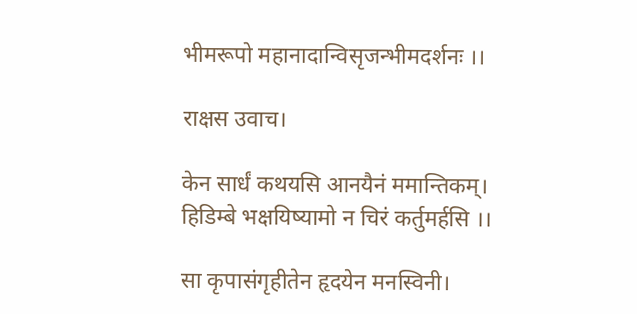भीमरूपो महानादान्विसृजन्भीमदर्शनः ।।

राक्षस उवाच।

केन सार्धं कथयसि आनयैनं ममान्तिकम्।
हिडिम्बे भक्षयिष्यामो न चिरं कर्तुमर्हसि ।।

सा कृपासंगृहीतेन हृदयेन मनस्विनी।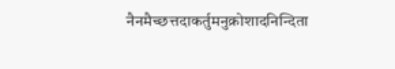नैनमैच्छत्तदाकर्तुमनुक्रोशादनिन्दिता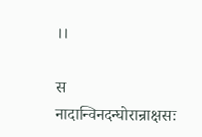।।

स नादान्विनदन्घोरान्राक्षसः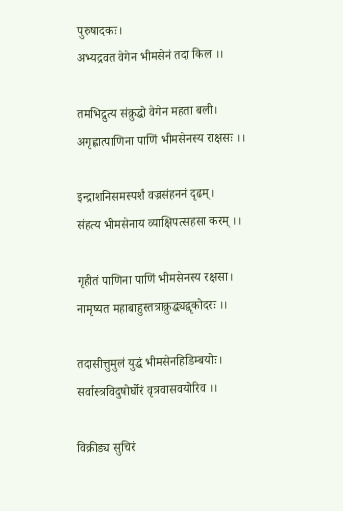पुरुषादकः।
अभ्यद्रवत वेगेन भीमसेनं तदा किल ।।

तमभिद्रुत्य संक्रुद्धो वेगेन महता बली।
अगृह्णात्पाणिना पाणिं भीमसेनस्य राक्षसः ।।

इन्द्राशनिसमस्पर्शं वज्रसंहननं दृढम्।
संहत्य भीमसेनाय व्याक्षिपत्सहसा करम् ।।

गृहीतं पाणिना पाणिं भीमसेनस्य रक्षसा।
नामृष्यत महाबाहुस्तत्राक्रुद्ध्यद्वृकोदरः ।।

तदासीत्तुमुलं युद्धं भीमसेनहिडिम्बयोः।
सर्वास्त्रविदुषोर्घोरं वृत्रवासवयोरिव ।।

विक्रीड्य सुचिरं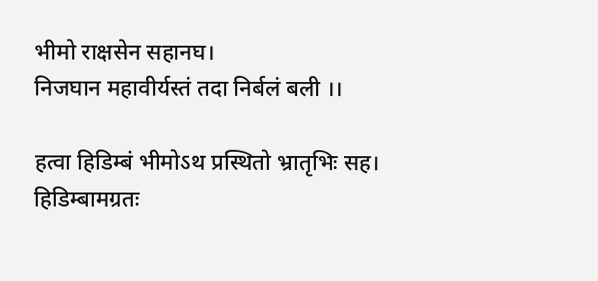भीमो राक्षसेन सहानघ।
निजघान महावीर्यस्तं तदा निर्बलं बली ।।

हत्वा हिडिम्बं भीमोऽथ प्रस्थितो भ्रातृभिः सह।
हिडिम्बामग्रतः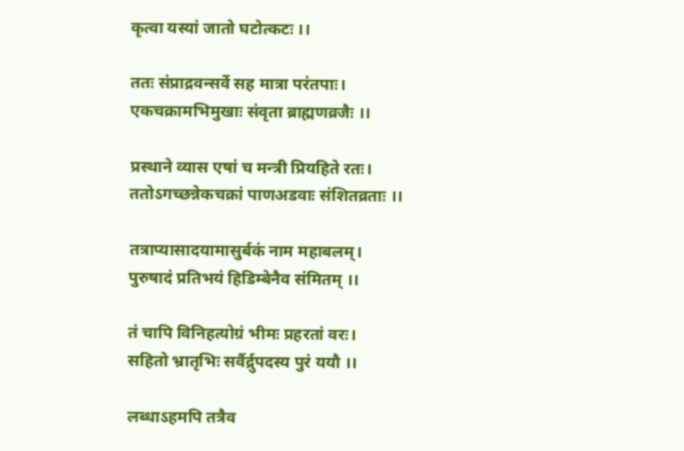कृत्वा यस्यां जातो घटोत्कटः ।।

ततः संप्राद्रवन्सर्वे सह मात्रा परंतपाः।
एकचक्रामभिमुखाः संवृता ब्राह्मणव्रजैः ।।

प्रस्थाने व्यास एषां च मन्त्री प्रियहिते रतः।
ततोऽगच्छन्नेकचक्रां पाणअडवाः संशितव्रताः ।।

तत्राप्यासादयामासुर्बकं नाम महाबलम्।
पुरुषादं प्रतिभयं हिडिम्बेनैव संमितम् ।।

तं चापि विनिहत्योग्रं भीमः प्रहरतां वरः।
सहितो भ्रातृभिः सर्वैर्द्रुपदस्य पुरं ययौ ।।

लब्धाऽहमपि तत्रैव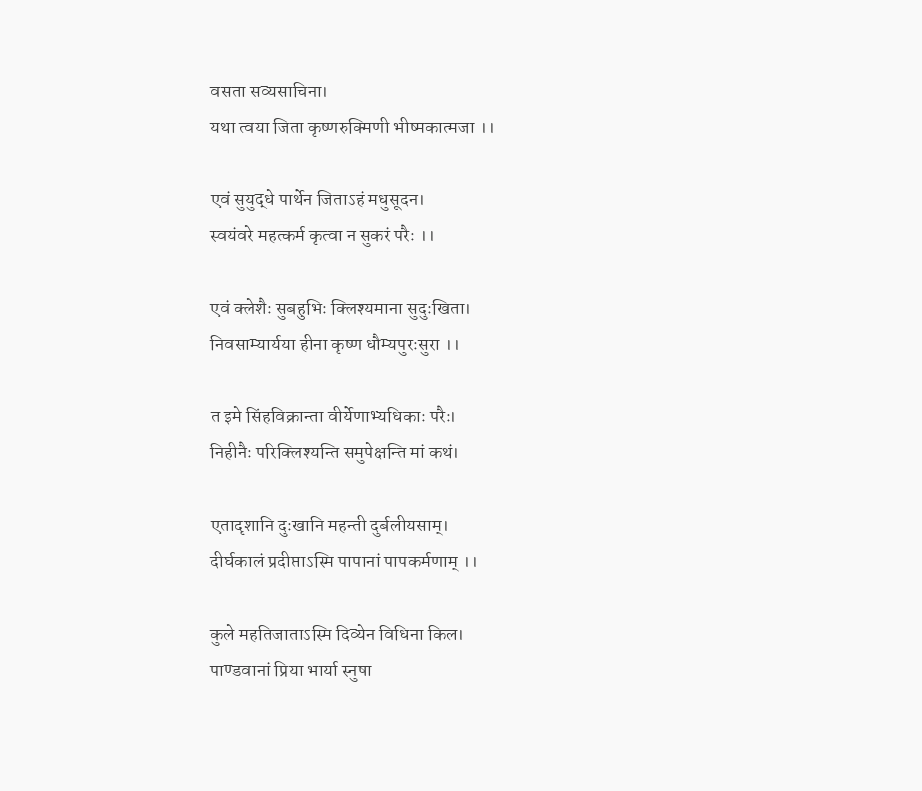वसता सव्यसाचिना।
यथा त्वया जिता कृष्णरुक्मिणी भीष्मकात्मजा ।।

एवं सुयुद्धे पार्थेन जिताऽहं मधुसूदन।
स्वयंवरे महत्कर्म कृत्वा न सुकरं परैः ।।

एवं क्लेशैः सुबहुभिः क्लिश्यमाना सुदुःखिता।
निवसाम्यार्यया हीना कृष्ण धौम्यपुरःसुरा ।।

त इमे सिंहविक्रान्ता वीर्येणाभ्यधिकाः परैः।
निहीनैः परिक्लिश्यन्ति समुपेक्षन्ति मां कथं।

एतादृशानि दुःखानि महन्ती दुर्बलीयसाम्।
दीर्घकालं प्रदीप्ताऽस्मि पापानां पापकर्मणाम् ।।

कुले महतिजाताऽस्मि दिव्येन विधिना किल।
पाण्डवानां प्रिया भार्या स्नुषा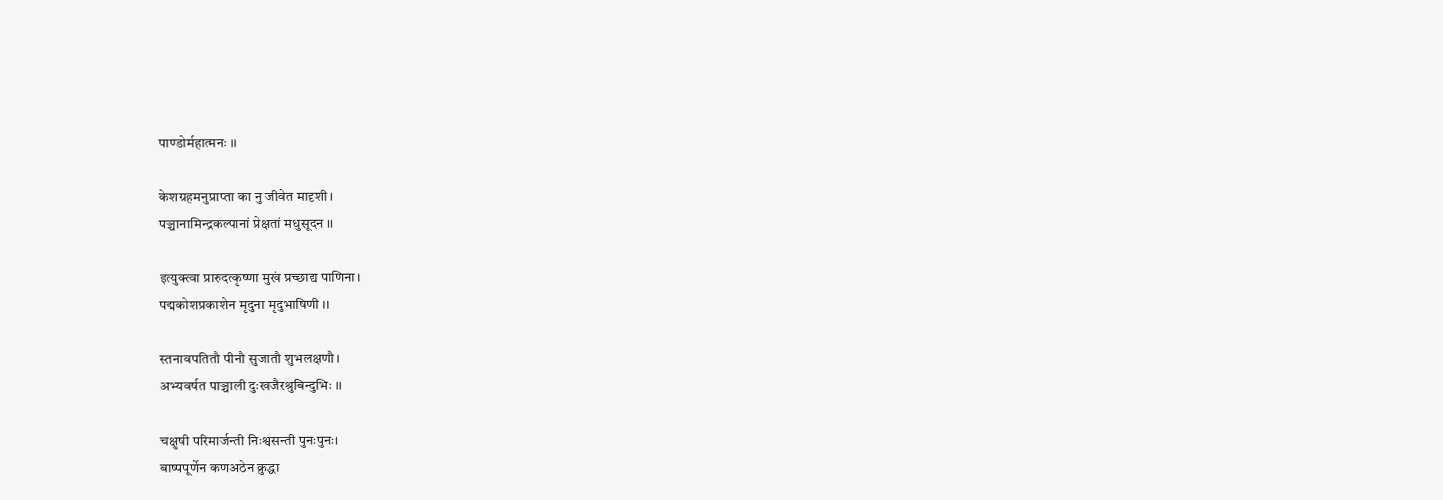पाण्डोर्महात्मनः ।।

केशग्रहमनुप्राप्ता का नु जीवेत मादृशी।
पञ्चानामिन्द्रकल्पानां प्रेक्षतां मधुसूदन ।।

इत्युक्त्वा प्रारुदत्कृष्णा मुखं प्रच्छाद्य पाणिना।
पद्मकोशप्रकाशेन मृदुना मृदुभाषिणी ।।

स्तनावपतितौ पीनौ सुजातौ शुभलक्षणौ।
अभ्यवर्षत पाञ्चाली दुःखजैरश्रुबिन्दुभिः ।।

चक्षुषी परिमार्जन्ती निःश्वसन्ती पुनःपुनः।
बाष्पपूर्णेन कणअठेन क्रुद्धा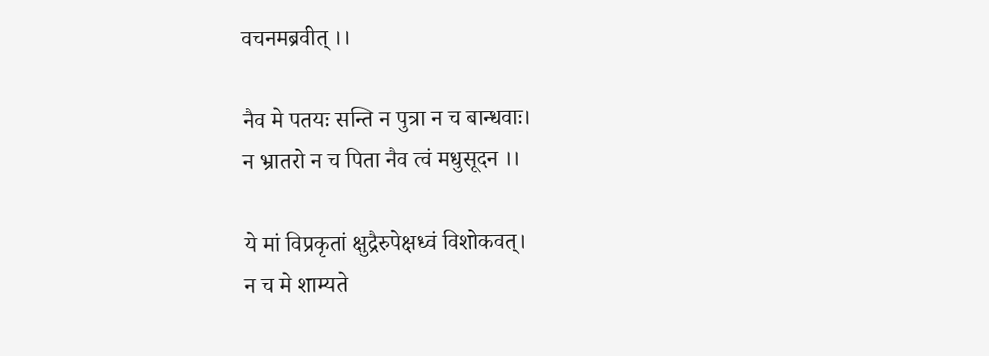वचनमब्रवीत् ।।

नैव मे पतयः सन्ति न पुत्रा न च बान्धवाः।
न भ्रातरो न च पिता नैव त्वं मधुसूदन ।।

ये मां विप्रकृतां क्षुद्रैरुपेक्षध्वं विशोकवत्।
न च मे शाम्यते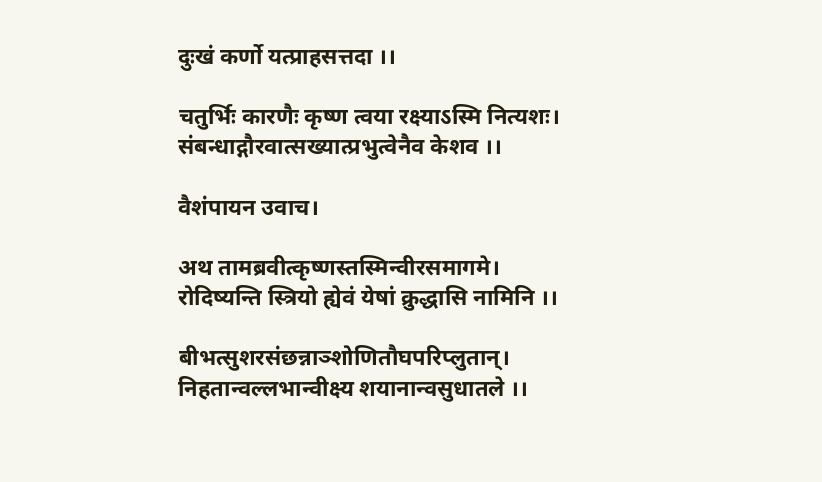दुःखं कर्णो यत्प्राहसत्तदा ।।

चतुर्भिः कारणैः कृष्ण त्वया रक्ष्याऽस्मि नित्यशः।
संबन्धाद्गौरवात्सख्यात्प्रभुत्वेनैव केशव ।।

वैशंपायन उवाच।

अथ तामब्रवीत्कृष्णस्तस्मिन्वीरसमागमे।
रोदिष्यन्ति स्त्रियो ह्येवं येषां क्रुद्धासि नामिनि ।।

बीभत्सुशरसंछन्नाञ्शोणितौघपरिप्लुतान्।
निहतान्वल्लभान्वीक्ष्य शयानान्वसुधातले ।।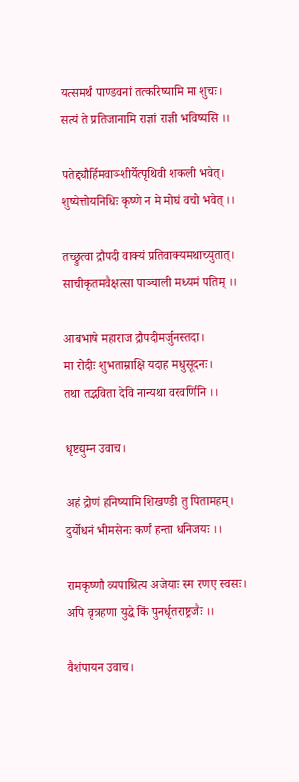यत्समर्थं पाण्डवनां तत्करिष्यामि मा शुचः।
सत्यं ते प्रतिजानामि राज्ञां राज्ञी भविष्यसि ।।

पतेद्द्यौर्हिमवाञ्शीर्येत्पृथिवी शकली भवेत्।
शुष्येत्तोयनिधिः कृष्णे न मे मोघं वचो भवेत् ।।

तच्छ्रुत्वा द्रौपदी वाक्यं प्रतिवाक्यमथाच्युतात्।
साचीकृतमवैक्षत्सा पाञ्चाली मध्यमं पतिम् ।।

आबभाषे महाराज द्रौपदीमर्जुनस्तदा।
मा रोदीः शुभताम्राक्षि यदाह मधुसूदनः।
तथा तद्भविता देवि नान्यथा वरवर्णिनि ।।

धृष्टद्युम्न उवाच।

अहं द्रोणं हनिष्यामि शिखण्डी तु पितामहम्।
दुर्योधनं भीमसेनः कर्णं हन्ता धनिजयः ।।

रामकृष्णौ व्यपाश्रित्य अजेयाः स्म रणए स्वसः।
अपि वृत्रहणा युद्धे किं पुनर्धृतराष्ट्रजैः ।।

वैशंपायन उवाच।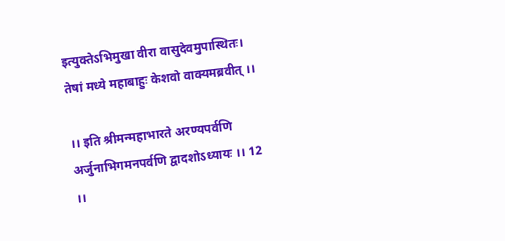इत्युक्तेऽभिमुखा वीरा वासुदेवमुपास्थितः।
तेषां मध्ये महाबाहुः केशवो वाक्यमब्रवीत् ।।

।। इति श्रीमन्महाभारते अरण्यपर्वणि
अर्जुनाभिगमनपर्वणि द्वादशोऽध्यायः ।। 12 ।।